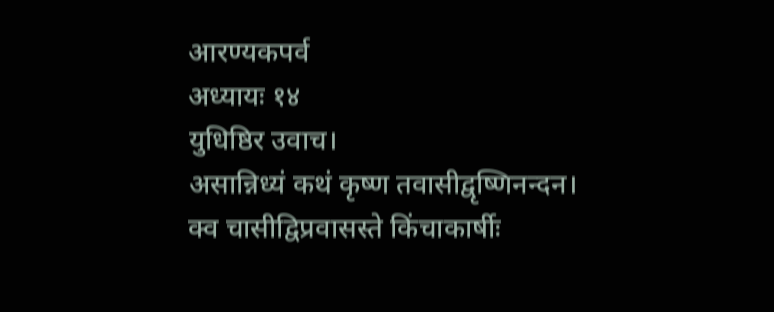आरण्यकपर्व
अध्यायः १४
युधिष्ठिर उवाच।
असान्निध्यं कथं कृष्ण तवासीद्वृष्णिनन्दन।
क्व चासीद्विप्रवासस्ते किंचाकार्षीः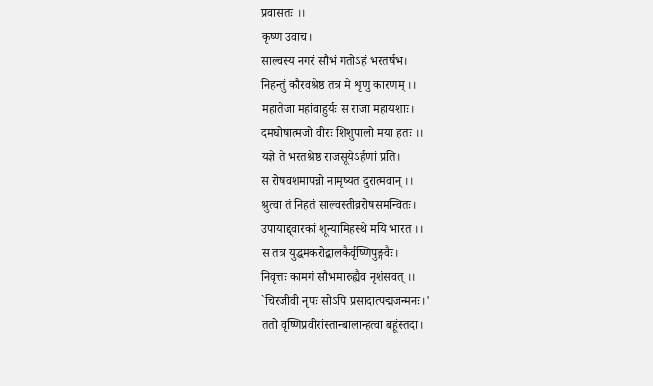प्रवासतः ।।
कृष्ण उवाच।
साल्वस्य नगरं सौभं गतोऽहं भरतर्षभ।
निहन्तुं कौरवश्रेष्ठ तत्र मे शृणु कारणम् ।।
महातेजा महांवाहुर्यः स राजा महायशाः।
दमघोषात्मजो वीरः शिशुपालो मया हतः ।।
यज्ञे ते भरतश्रेष्ठ राजसूयेऽर्हणां प्रति।
स रोषवशमापन्नो नामृष्यत दुरात्मवान् ।।
श्रुत्वा तं निहतं साल्वस्तीव्ररोषसमन्वितः।
उपायाद्द्वारकां शून्यामिहस्थे मयि भारत ।।
स तत्र युद्धमकरोद्बालकैर्वृष्णिपुङ्गवैः।
निवृत्तः कामगं सौभमारुह्यैव नृशंसवत् ।।
`चिरजीवी नृपः सोऽपि प्रसादात्पद्मजन्मनः।'
ततो वृष्णिप्रवीरांस्तान्बालान्हत्वा बहूंस्तदा।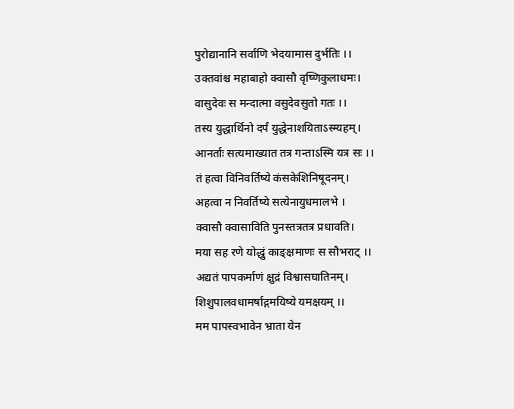पुरोद्यानानि सर्वाणि भेदयामास दुर्भतिः ।।
उक्तवांश्च महाबाहो क्वासौ वृष्णिकुलाधमः।
वासुदेवः स मन्दात्मा वसुदेवसुतो गतः ।।
तस्य युद्धार्थिनो दर्पं युद्धेनाशयिताऽस्म्यहम्।
आनर्ताः सत्यमाख्यात तत्र गन्ताऽस्मि यत्र सः ।।
तं हत्वा विनिवर्तिष्ये कंसकेशिनिषूदनम्।
अहत्वा न निवर्तिष्ये सत्येनायुधमालभे ।
क्वासौ क्वासाविति पुनस्तत्रतत्र प्रधावति।
मया सह रणे योद्धुं काङ्क्षमाणः स सौभराट् ।।
अद्यतं पापकर्माणं क्षुद्रं विश्वासघातिनम्।
शिशुपालवधामर्षाद्गमयिष्ये यमक्षयम् ।।
मम पापस्वभावेन भ्राता येन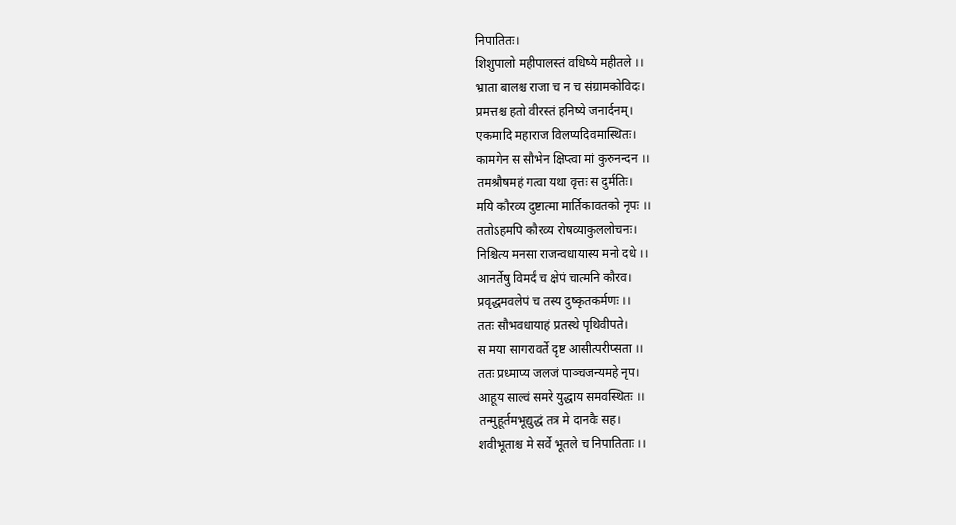निपातितः।
शिशुपालो महीपालस्तं वधिष्ये महीतले ।।
भ्राता बालश्च राजा च न च संग्रामकोविदः।
प्रमत्तश्च हतो वीरस्तं हनिष्ये जनार्दनम्।
एकमादि महाराज विलप्यदिवमास्थितः।
कामगेन स सौभेन क्षिप्त्वा मां कुरुनन्दन ।।
तमश्रौषमहं गत्वा यथा वृत्तः स दुर्मतिः।
मयि कौरव्य दुष्टात्मा मार्तिकावतको नृपः ।।
ततोऽहमपि कौरव्य रोषव्याकुललोचनः।
निश्चित्य मनसा राजन्वधायास्य मनो दधे ।।
आनर्तेषु विमर्दं च क्षेपं चात्मनि कौरव।
प्रवृद्धमवलेपं च तस्य दुष्कृतकर्मणः ।।
ततः सौभवधायाहं प्रतस्थे पृथिवीपते।
स मया सागरावर्ते दृष्ट आसीत्परीप्सता ।।
ततः प्रध्माप्य जलजं पाञ्चजन्यमहे नृप।
आहूय साल्वं समरे युद्धाय समवस्थितः ।।
तन्मुहूर्तमभूद्युद्धं तत्र मे दानवैः सह।
शवीभूताश्च मे सर्वे भूतले च निपातिताः ।।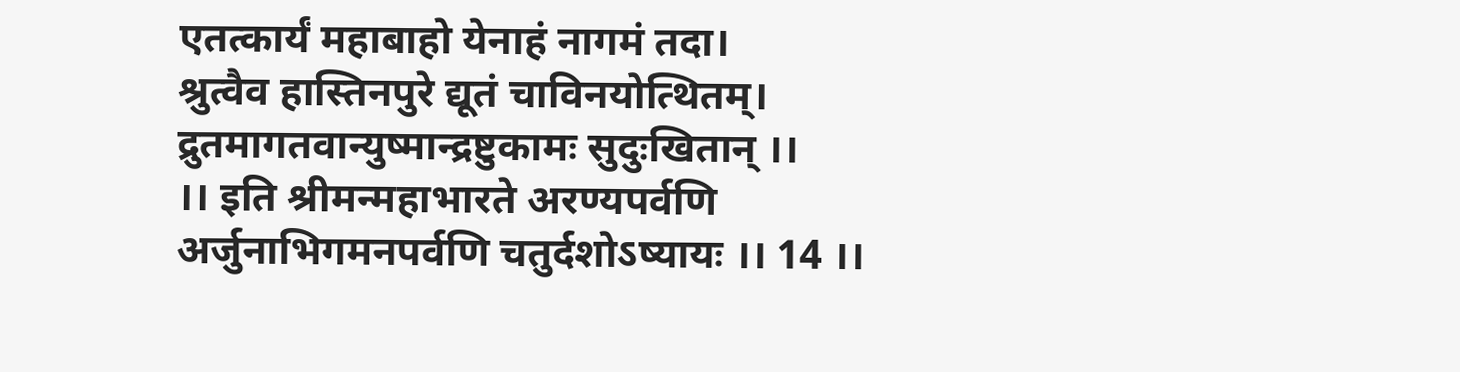एतत्कार्यं महाबाहो येनाहं नागमं तदा।
श्रुत्वैव हास्तिनपुरे द्यूतं चाविनयोत्थितम्।
द्रुतमागतवान्युष्मान्द्रष्टुकामः सुदुःखितान् ।।
।। इति श्रीमन्महाभारते अरण्यपर्वणि
अर्जुनाभिगमनपर्वणि चतुर्दशोऽष्यायः ।। 14 ।।